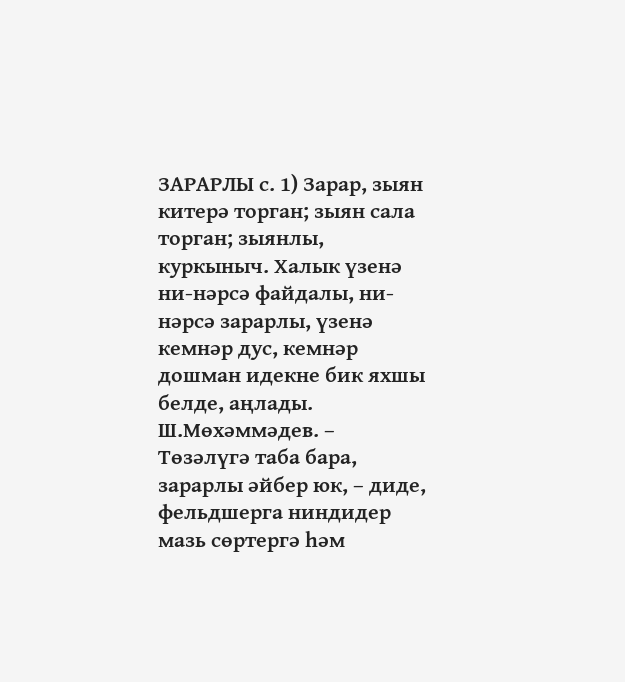ЗАРАРЛЫ с. 1) Зарар, зыян китерә торган; зыян сала торган; зыянлы, куркыныч. Халык үзенә ни-нәрсә файдалы, ни-нәрсә зарарлы, үзенә кемнәр дус, кемнәр дошман идекне бик яхшы белде, аңлады. Ш.Мөхәммәдев. – Төзәлүгә таба бара, зарарлы әйбер юк, – диде, фельдшерга ниндидер мазь сөртергә һәм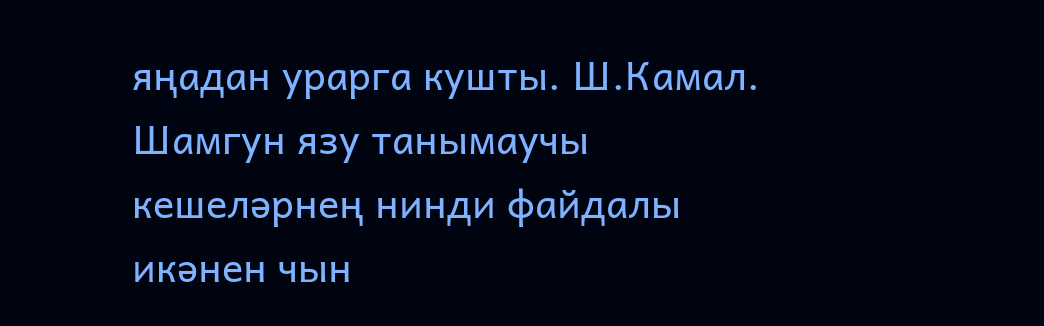яңадан урарга кушты. Ш.Камал. Шамгун язу танымаучы кешеләрнең нинди файдалы икәнен чын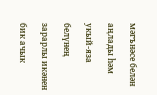мәгънәсе белән аңлады һәм укый-яза белүнең зарарлы икәнен бик ачык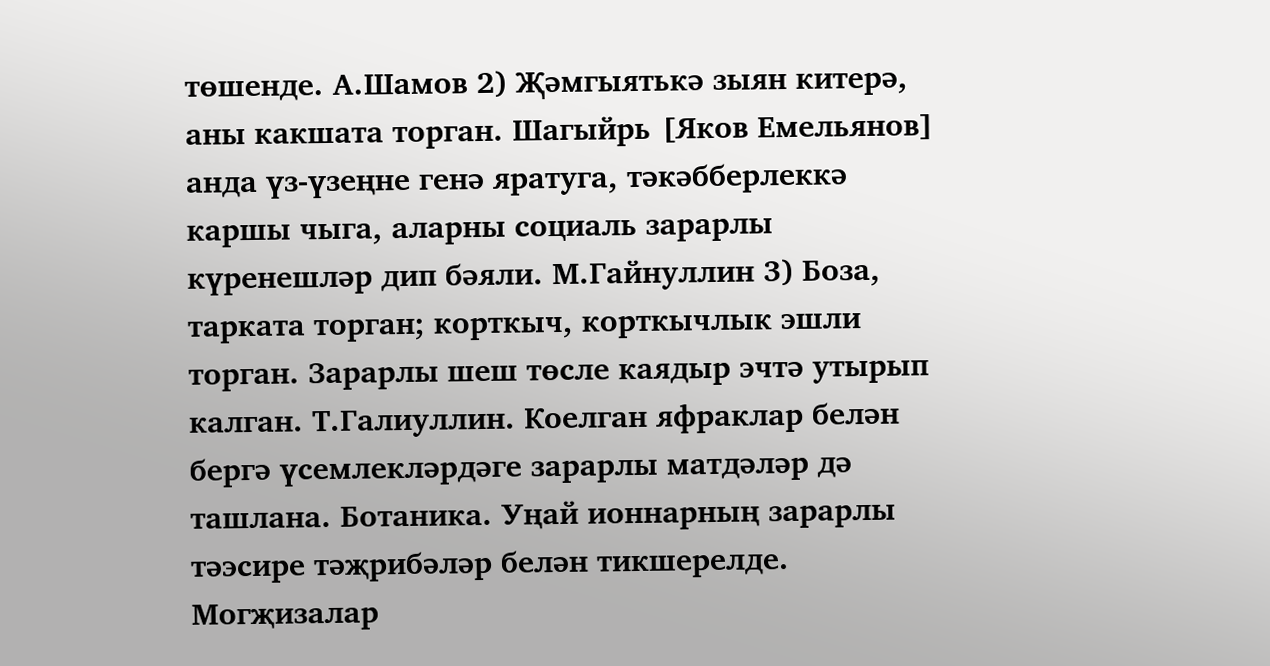төшенде. А.Шамов 2) Җәмгыятькә зыян китерә, аны какшата торган. Шагыйрь [Яков Емельянов] анда үз-үзеңне генә яратуга, тәкәбберлеккә каршы чыга, аларны социаль зарарлы күренешләр дип бәяли. М.Гайнуллин 3) Боза, тарката торган; корткыч, корткычлык эшли торган. Зарарлы шеш төсле каядыр эчтә утырып калган. Т.Галиуллин. Коелган яфраклар белән бергә үсемлекләрдәге зарарлы матдәләр дә ташлана. Ботаника. Уңай ионнарның зарарлы тәэсире тәҗрибәләр белән тикшерелде. Могҗизалар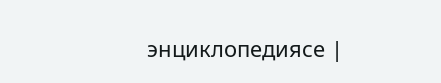энциклопедиясе |